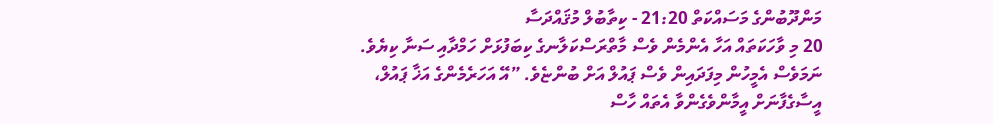މަންދޫބުންގެ މަސައްކަތް 21:20 - ކިތާބުލް މުޤައްދަސާ
20 މި ވާހަކަތައް އަހާ އެންމެން ވެސް މާތްރަސްކަލާނގެ ކިބަފުޅަށް ހަމްދާއި ސަނާ ކިޔެވެ. ނަމަވެސް އެމީހުން މިފަދައިން ވެސް ޕައުލް އަށް ބުންޏެވެ. ”އޭ އަހަރެމެންގެ އަޚާ ޕައުލް، އީސާގެފާނަށް އީމާންވެގެންވާ އެތައް ހާސް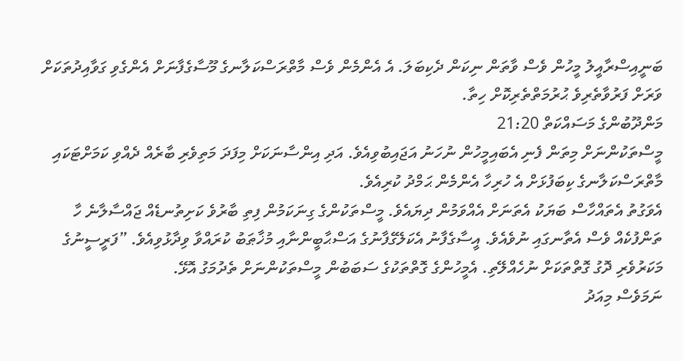ބަނީއިސްރާއީލު މީހުން ވެސް ވާތަން ނިކަން ދެކިބަލަ. އެ އެންމެން ވެސް މާތްރަސްކަލާނގެ މޫސާގެފާނަށް އެންގެވި ގަވާއިދުތަކަށް ވަރަށް ފަރުވާތެރިވެ ޙުރުމަތްތެރިކޮށް ހިތާ.
މަންދޫބުންގެ މަސައްކަތް 21:20
މީސްތަކުންނަށް މިތަން ފެނި އެބައިމީހުން ނުހަނު އަޖައިބުވިއެވެ. އަދި އިންސާނަކަށް މިފަދަ މަތިވެރި ބާރެއް ދެއްވި ކަމަށްޓަކައި މާތްރަސްކަލާނގެ ކިބަފުޅަށް އެ ހުރިހާ އެންމެން ޙަމްދު ކުރިއެވެ.
އެވަގުތު އެތައްހާސް ބަޔަކު އެތަނަށް އެއްވަމުން ދިޔައެވެ. މީސްތަކުންގެ ގިނަކަމުން ފިތި ބާރުވެ ކަށިތުނޑެއް ޖައްސާލާނެ ހާ ތަންފުކެއް ވެސް އެތާނގައި ނުވެއެވެ. އީސާގެފާނު އެކަލޭގެފާނުގެ އަސްޙާބީންނާއި މުޚާޠަބު ކުރައްވާ ވިދާޅުވިއެވެ. ”ފަރީސީނުގެ މަކަރުވެރި ދޮގު ގޮތްތަކަށް ނުހެއްލޭތި. އެމީހުންގެ ގޮތްތަކުގެ ސަބަބުން މީސްތަކުންނަށް ތެދުމަގު އޮޅޭ.
ނަމަވެސް މިއަދު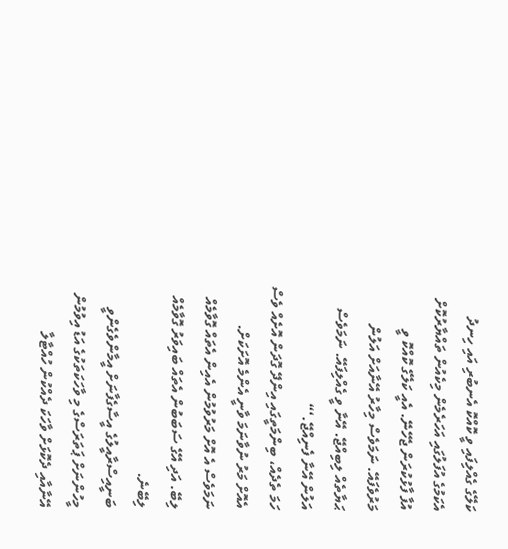ކަލޭގެ ގެއްލިފައި ވީ ކޮއްކޮ އެނބުރި އައި ހިނދު އެކަމުގެ އުފަލުގައި އަހަރެމެން މިކެއުން ތައްޔާރުކޮށް އުފާ ފާޅުކުރަން ޖެހޭނޭ. އެއީ ކަލޭގެ ކޮއްކޮ ވީ މަރުވެފައޭ. ނަމަވެސް މިހާރު އޭނާއަށް އަލުން ޙަޔާތެއް ލިބިއްޖޭ. އޭނާ ވީ ގެއްލިފައޭ. ނަމަވެސް އަލުން އޭނާ ފެނިއްޖޭ.‘“
ހަމަ ތެދެއް، ބިންމަތީގައި އިންދޭ ގޮދަން އޮށެއް ވެސް އެއޮށް މަރު ނުވާނަމަ ވާނީ އެންމެ އޮށަކަށް. ނަމަވެސް އެ އޮށް މަރުވުމުން އެއިން އެތައް ގޮވާމެއް ލިބޭ. އަދި އޭގެ ސަބަބުން އެތައް ބައިވަރު ގޮވާމެއް ލިބޭނެ.
ބަނީއިސްރާއީލުގެ އީސާގެފާނަށް އީމާންވެގެންވީ މީހުންނަށް ޕަތަރަސްގެ މި ވާހަކަތަކުގެ އަޑު އިވުމުން އޭނާއާއި ދެކޮޅަށް ވާހަކަ ދެއްކުން ހުއްޓާލާ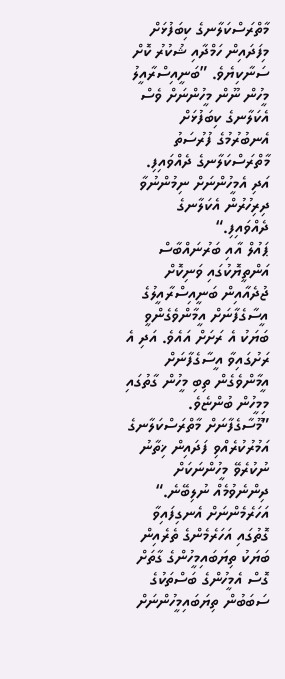މާތްރަސްކަލާނގެ ކިބަފުޅަށް މިފަދައިން ހަމްދާއި ޝުކުރު ކޮށް ސަނާކިޔެވެ. ”ބަނީއިސްރާއީލު މީހުން ނޫން މީހުންނަށް ވެސް އެކަލާނގެ ކިބަފުޅަށް އެނބުރުމުގެ ފުރުސަތު މާތްރަސްކަލާނގެ ދެއްވައިފި. އަދި އެމީހުންނަށް ނިމުންނުވާ ދިރިހުރުން އެކަލާނގެ ދެއްވައިފި.“
ޕައުލް އާއި ބަރުނައްބާސް އަންތީޔޮކުގައި ވަނިކޮށް ޖުދެއާއިން ބަނީއިސްރާއީލުގެ އީސާގެފާނަށް އީމާންވެގެންވީ ބަޔަކު އެ ރަށަށް އައެވެ. އަދި އެ ރަށުގައިވާ އީސާގެފާނަށް އީމާންވެގެން ތިބި މީހުން ގާތުގައި މިމީހުން ބުންޏެވެ. ”މޫސާގެފާނަށް މާތްރަސްކަލާނގެ އަމުރުކުރެއްވި ފަދައިން ޚިތާނު ނުކުރެވޭ މީހުންނަކަށް ދިންނެވުމެއް ނުލިބޭނެ.“
އަހަރެމެންނަށް އެނގިފައިވާ ގޮތުގައި އަހަރެމެންގެ ތެރެއިން ބަޔަކު ތިޔަބައިމީހުންގެ ގާތަށް ގޮސް އެމީހުންގެ ބަސްތަކުގެ ސަބަބުން ތިޔަބައިމީހުންނަށް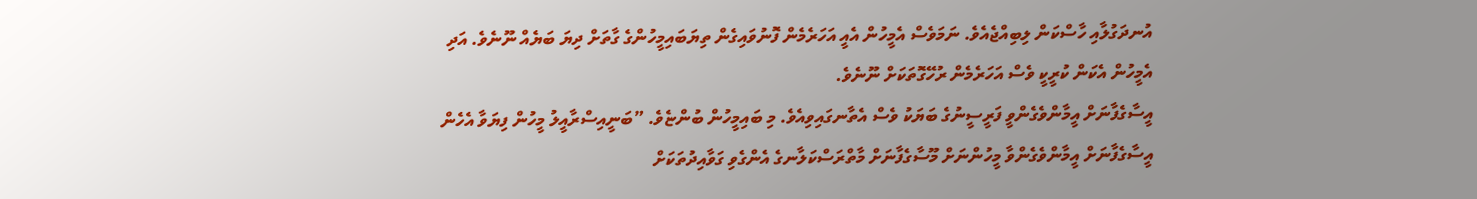އުނދަގުލާއި ހާސްކަން ލިބިއްޖެއެވެ. ނަމަވެސް އެމީހުން އެއީ އަހަރެމެން ފޮނުވައިގެން ތިޔަބައިމީހުންގެ ގާތަށް ދިޔަ ބަޔެއް ނޫނެވެ. އަދި އެމީހުން އެކަން ކުރީކީ ވެސް އަހަރެމެން ރުހޭގޮތަކަށް ނޫނެވެ.
އީސާގެފާނަށް އީމާންވެގެންވީ ފަރީސީނުގެ ބަޔަކު ވެސް އެތާނގައިވިއެވެ. މި ބައިމީހުން ބުންޏެވެ. ”ބަނީއިސްރާއީލު މީހުން ފިޔަވާ އެހެން އީސާގެފާނަށް އީމާންވެގެންވާ މީހުންނަށް މޫސާގެފާނަށް މާތްރަސްކަލާނގެ އެންގެވި ގަވާއިދުތަކަށް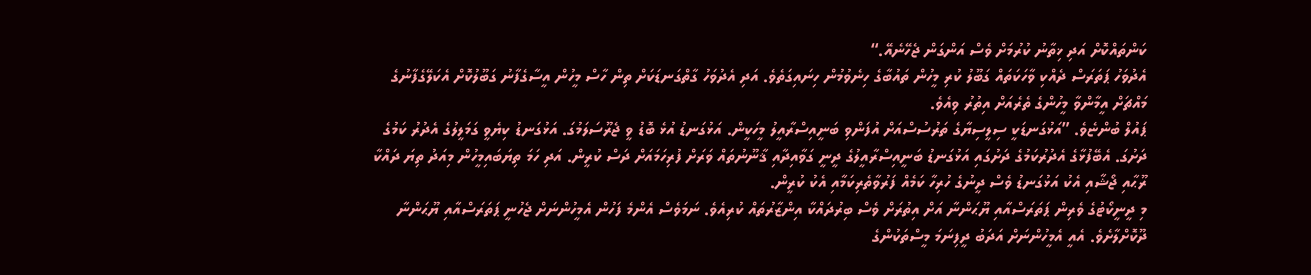ކަންތައްކޮށް އަދި ޚިތާނު ކުރުމަށް ވެސް އަންގަން ޖެހޭނެއޭ.“
އެދުވަހު ޕަތަރަސް ދެއްކި ވާހަކަތައް ގަބޫލު ކުރި މީހުން ތައުބާގެ ހިނެވުމުން ހިނައިގަތެވެ. އަދި އެދުވަހު ގާތްގަނޑަކަށް ތިން ހާސް މީހުން އީސާގެފާނު ގަބޫލުކޮށް އެކަލޭގެފާނުގެ މައްޗަށް އީމާންވާ މީހުންގެ ތެރެއަށް އިތުރު ވިއެވެ.
ޕައުލް ބުންޏެވެ. ”އަޅުގަނޑަކީ ސިލީސިޔާގެ ތަރުސުސްއަށް އުފަންވި ބަނީއިސްރާއީލު މީހަކީން. އަޅުގަނޑު އުޅެ ބޮޑު ވީ ޖެރޫސަލަމުގަ. އަޅުގަނޑު ކިޔެވީ ގަމަލީލުގެ އެދުރު ކަމުގެ ދަށުގަ. އެބޭފުޅާގެ އެދުރުކަމުގެ ދަށުގައި އަޅުގަނޑު ބަނީއިސްރާއީލުގެ ދީނީ ގަވާއިދާއި ޤާނޫނުތައް ވަރަށް ފުރިހަމައަށް ދަސް ކުރީން. އަދި ހަމަ ތިޔަބައިމީހުން މިއަދު ތިޔަ ދައްކާ ރޫޙާއި ޖޯޝާއި އެކު އަޅުގަނޑު ވެސް ދީނުގެ ހުރިހާ ކަމެއް ފަރުވާތެރިކަމާއި އެކު ކުރީން.
މި ދީނީކޯޓުގެ ވެރިން ޕަތަރަސްއާއި ޔޫޙަންނާ އަށް އިތުރަށް ވެސް ބިރުދައްކާ އިންޒާރުތައް ކުރިއެވެ. ނަމަވެސް އެންމެ ފަހުން އެމީހުންނަށް ޖެހުނީ ޕަތަރަސްއާއި ޔޫޙަންނާ ދޫކޮށްލާށެވެ. އެއީ އެމީހުންނަށް އަދަބު ދީފިނަމަ މީސްތަކުންގެ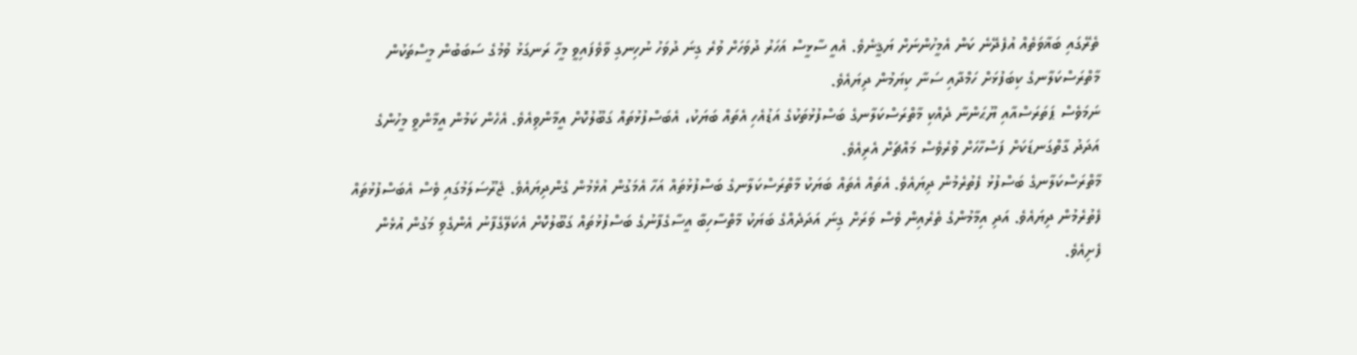ތެރޭގައި ބަޣާވަތެއް އުފެދޭނެ ކަން އެމީހުންނަށް ޔަޤީނެވެ. އެއީ ސާޅީސް އަހަރު ދުވަހަށް ވުރެ ގިނަ ދުވަހު ނުހިނގި ވާވެފައިވީ މީހާ ރަނގަޅު ވުމުގެ ސަބަބުން މީސްތަކުން މާތްރަސްކަލާނގެ ކިބަފުޅަށް ހަމްދާއި ސަނާ ކިޔަމުން ދިޔައެވެ.
ނަމަވެސް ޕަތަރަސްއާއި ޔޫޙަންނާ ދެއްކި މާތްރަސްކަލާނގެ ބަސްފުޅުތަކުގެ އަޑުއެހި އެތައް ބަޔަކު، އެބަސްފުޅުތައް ގަބޫލުކޮށް އީމާންވިއެވެ. އެހެން ކަމުން އީމާންވީ މީހުންގެ އަދަދު ގާތްގަނޑަކަށް ފަސްހާހަށް ވުރެވެސް މައްޗަށް އެރިއެވެ.
މާތްރަސްކަލާނގެ ބަސްފުޅު ފެތުރެމުން ދިޔައެވެ. އެތައް އެތައް ބަޔަކު މާތްރަސްކަލާނގެ ބަސްފުޅުތައް އަހާ އެމަގުން އުޅެމުން ގެންދިޔައެވެ. ޖެރޫސަލަމުގައި ވެސް އެބަސްފުޅުތައް ފެތުރެމުން ދިޔައެވެ. އަދި އިމާމުންގެ ތެރެއިން ވެސް ވަރަށް ގިނަ އަދަދެއްގެ ބަޔަކު މާތްސާހިބާ އީސާގެފާނުގެ ބަސްފުޅުތައް ގަބޫލުކޮށް އެކަލޭގެފާނު އެންގެވި މަގުން އުޅެން ފެށިއެވެ.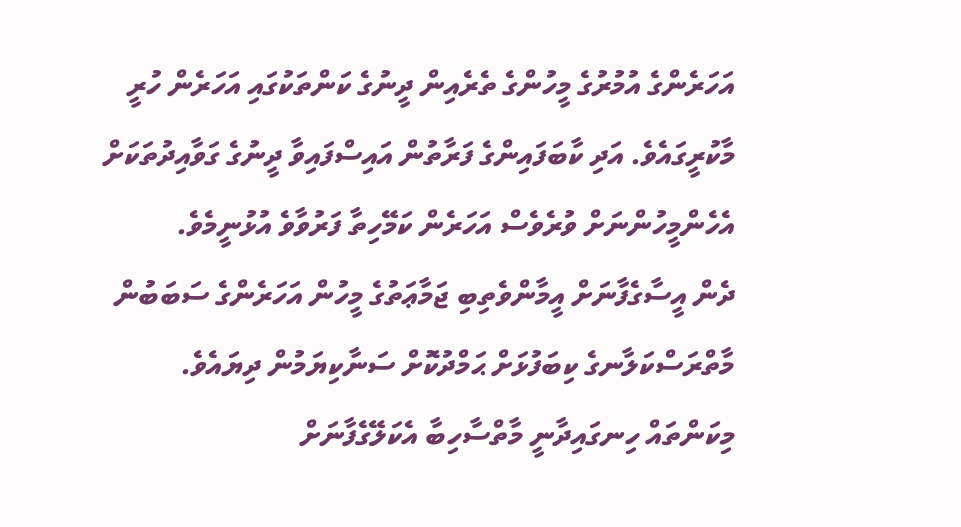އަހަރެންގެ އުމުރުގެ މީހުންގެ ތެރެއިން ދީނުގެ ކަންތަކުގައި އަހަރެން ހުރީ މާކުރީގައެވެ. އަދި ކާބަފައިންގެ ފަރާތުން އައިސްފައިވާ ދީނުގެ ގަވާއިދުތަކަށް އެހެންމީހުންނަށް ވުރެވެސް އަހަރެން ކަމޭހިތާ ފަރުވާވެ އުޅުނީމެވެ.
ދެން އީސާގެފާނަށް އީމާންވެތިބި ޖަމާޢަތުގެ މީހުން އަހަރެންގެ ސަބަބުން މާތްރަސްކަލާނގެ ކިބަފުޅަށް ޙަމްދުކޮށް ސަނާކިޔަމުން ދިޔައެވެ.
މިކަންތައް ހިނގައިދާނީ މާތްސާހިބާ އެކަލޭގެފާނަށް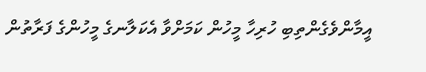އީމާންވެގެންތިބި ހުރިހާ މީހުން ކަމަށްވާ އެކަލާނގެ މީހުންގެ ފަރާތުން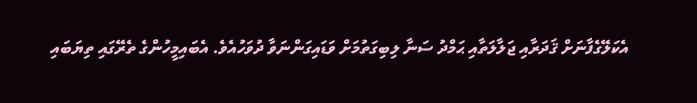އެކަލޭގެފާނަށް ޤަދަރާއި ޖަލާލަތާއި ޙަމްދު ސަނާ ލިބިގަތުމަށް ވަޑައިގަންނަވާ ދުވަހުއެވެ. އެބައިމީހުންގެ ތެރޭގައި ތިޔަބައި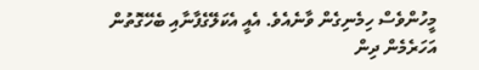މީހުންވެސް ހިމެނިގެން ވާނެއެވެ. އެއީ އެކަލޭގެފާނާއި ބެހޭގޮތުން އަހަރެމެން ދިން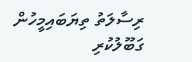ރިސާލަތު ތިޔަބައިމީހުން ގަބޫލުކުރި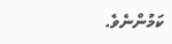ކަމުންނެވެ.